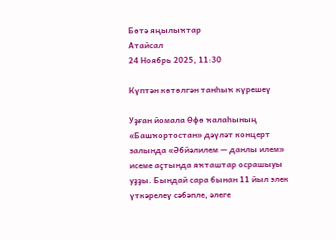Бөтә яңылыҡтар
Атайсал
24 Ноябрь 2025, 11:30

Күптән көтөлгән танһыҡ күрешеү

Уҙған йомала Өфө ҡалаһының «Башҡортостан» дәүләт концерт залында «Әбйәлилем — данлы илем» исеме аҫтында яҡташтар осрашыуы уҙҙы. Бындай сара бынан 11 йыл элек үткәрелеү сәбәпле, әлеге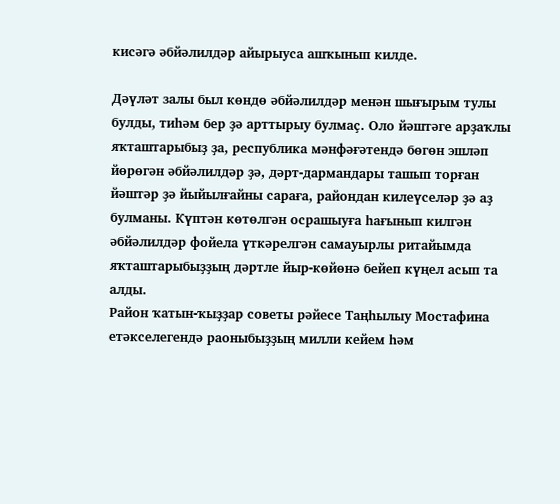кисәгә әбйәлилдәр айырыуса ашҡынып килде.

Дәүләт залы был көндө әбйәлилдәр менән шығырым тулы булды, тиһәм бер ҙә арттырыу булмаҫ. Оло йәштәге арҙаҡлы яҡташтарыбыҙ ҙа, республика мәнфәғәтендә бөгөн эшләп йөрөгән әбйәлилдәр ҙә, дәрт-дармандары ташып торған йәштәр ҙә йыйылғайны сараға, райондан килеүселәр ҙә аҙ булманы. Күптән көтөлгән осрашыуға һағынып килгән әбйәлилдәр фойела үткәрелгән самауырлы ритайымда яҡташтарыбыҙҙың дәртле йыр-көйөнә бейеп күңел асып та алды.
Район ҡатын-ҡыҙҙар советы рәйесе Таңһылыу Мостафина етәкселегендә раоныбыҙҙың милли кейем һәм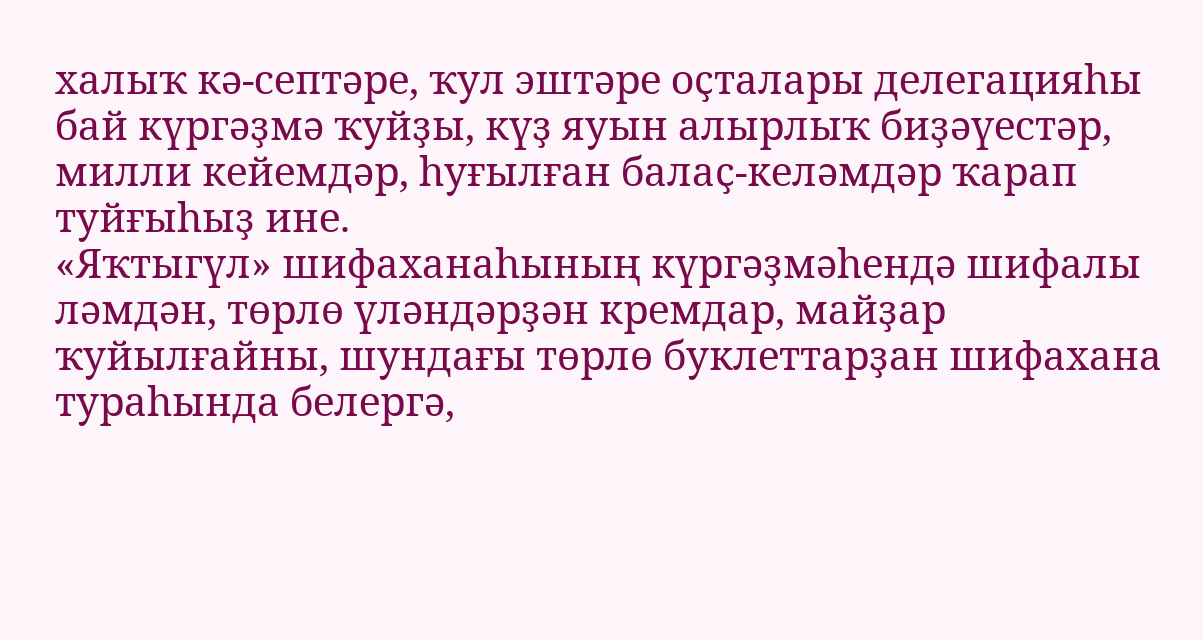халыҡ кә-септәре, ҡул эштәре оҫталары делегацияһы бай күргәҙмә ҡуйҙы, күҙ яуын алырлыҡ биҙәүестәр, милли кейемдәр, һуғылған балаҫ-келәмдәр ҡарап туйғыһыҙ ине.
«Яҡтыгүл» шифаханаһының күргәҙмәһендә шифалы ләмдән, төрлө үләндәрҙән кремдар, майҙар ҡуйылғайны, шундағы төрлө буклеттарҙан шифахана тураһында белергә,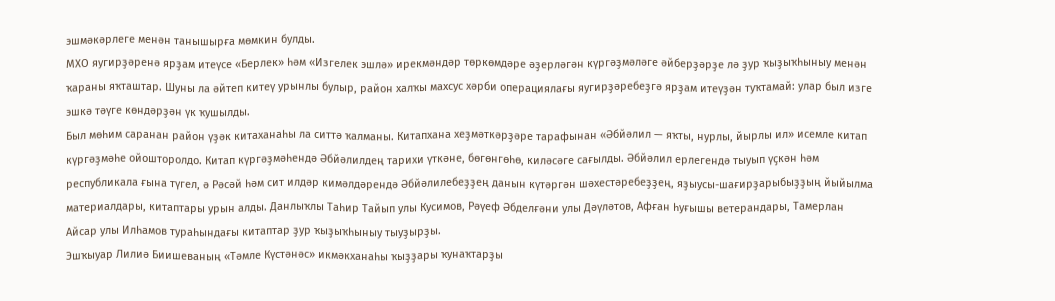эшмәкәрлеге менән танышырға мөмкин булды.
МХО яугирҙәренә ярҙам итеүсе «Берлек» һәм «Изгелек эшлә» ирекмәндәр төркөмдәре әҙерләгән күргәҙмәләге әйберҙәрҙе лә ҙур ҡыҙыҡһыныу менән ҡараны яҡташтар. Шуны ла әйтеп китеү урынлы булыр, район халҡы махсус хәрби операциялағы яугирҙәребеҙгә ярҙам итеүҙән туҡтамай: улар был изге эшкә тәүге көндәрҙән үк ҡушылды.
Был мөһим саранан район үҙәк китаханаһы ла ситтә ҡалманы. Китапхана хеҙмәткәрҙәре тарафынан «Әбйәлил — яҡты, нурлы, йырлы ил» исемле китап күргәҙмәһе ойошторолдо. Китап күргәҙмәһендә Әбйәлилдең тарихи үткәне, бөгөнгөһө, киләсәге сағылды. Әбйәлил ерлегендә тыуып үҫкән һәм республикала ғына түгел, ә Рәсәй һәм сит илдәр кимәлдәрендә Әбйәлилебеҙҙең данын күтәргән шәхестәребеҙҙең, яҙыусы-шағирҙарыбыҙҙың йыйылма материалдары, китаптары урын алды. Данлыҡлы Таһир Тайып улы Кусимов, Рәүеф Әбделғәни улы Дәүләтов, Афған һуғышы ветерандары, Тамерлан Айсар улы Илһамов тураһындағы китаптар ҙур ҡыҙыҡһыныу тыуҙырҙы.
Эшҡыуар Лилиә Биишеваның «Тәмле Күстәнәс» икмәкханаһы ҡыҙҙары ҡунаҡтарҙы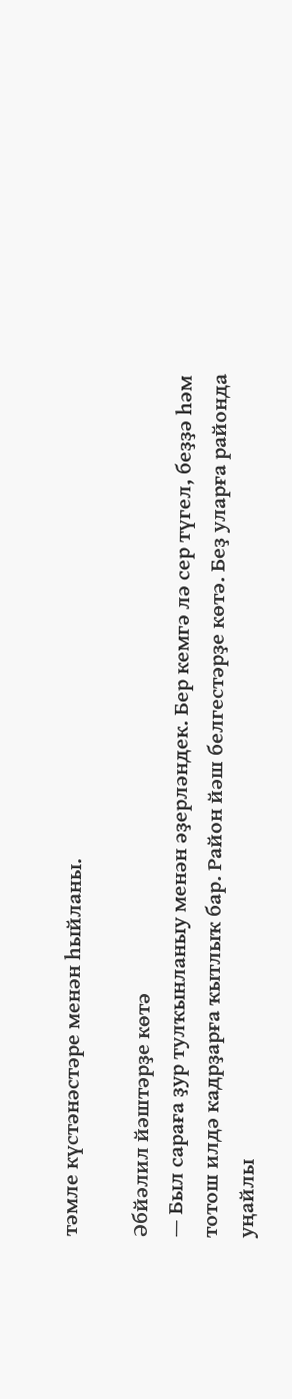тәмле күстәнәстәре менән һыйланы.

Әбйәлил йәштәрҙе көтә
— Был сараға ҙур тулҡынланыу менән әҙерләндек. Бер кемгә лә сер түгел, беҙҙә һәм тотош илдә кадрҙарға ҡытлыҡ бар. Район йәш белгестәрҙе көтә. Беҙ уларға районда уңайлы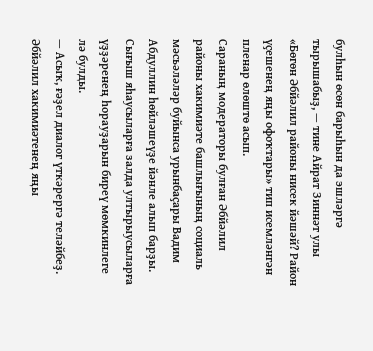булһын өсөн барыһын да эшләргә тырышабыҙ, — тине Айрат Зиннәт улы «Бөгөн Әбйәлил районы нисек йәшәй? Район үҫешенең яңы офоҡтары» тип исемләнгән пленар өлөштө асып.
Сараның модераторы булған Әбйәлил районы хакимиәте башлығының социаль мәсьәләләр буйынса урынбаҫары Вадим Абдуллин һөйләшеүҙе йәнле алып барҙы. Сығыш яһаусыларға залда ултырыусыларға үҙҙәренең һорауҙарын биреү мөмкинлеге лә булды.
— Асыҡ, ғәҙел диалог үткәрергә теләйбеҙ. Әбйәлил хакимиәтенең яңы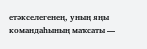етәкселегенең, уның яңы командаһының маҡсаты —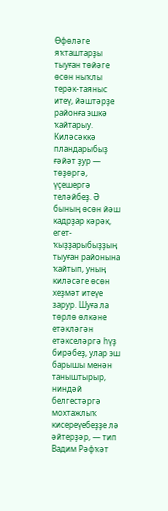Өфөләге яҡташтарҙы тыуған төйәге өсөн ныҡлы терәк-таяныс итеү, йәштәрҙе районға эшкә ҡайтарыу. Киләсәккә пландарыбыҙ ғәйәт ҙур — төҙөргә, үҫешергә теләйбеҙ. Ә бының өсөн йәш кадрҙар кәрәк, егет-ҡыҙҙарыбыҙҙың тыуған районына ҡайтып, уның киләсәге өсөн хеҙмәт итеүе зарур. Шуға ла төрлө өлкәне етәкләгән етәкселәргә һүҙ бирәбеҙ, улар эш барышы менән таныштырыр, ниндәй белгестәргә мохтажлыҡ кисереүебеҙҙе лә әйтерҙәр, — тип Вадим Рәфҡәт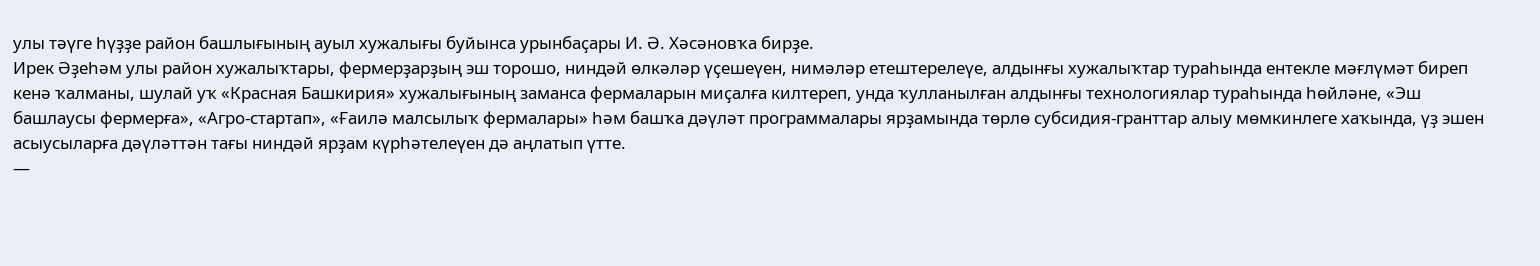улы тәүге һүҙҙе район башлығының ауыл хужалығы буйынса урынбаҫары И. Ә. Хәсәновҡа бирҙе.
Ирек Әҙеһәм улы район хужалыҡтары, фермерҙарҙың эш торошо, ниндәй өлкәләр үҫешеүен, нимәләр етештерелеүе, алдынғы хужалыҡтар тураһында ентекле мәғлүмәт биреп кенә ҡалманы, шулай уҡ «Красная Башкирия» хужалығының заманса фермаларын миҫалға килтереп, унда ҡулланылған алдынғы технологиялар тураһында һөйләне, «Эш башлаусы фермерға», «Агро-стартап», «Ғаилә малсылыҡ фермалары» һәм башҡа дәүләт программалары ярҙамында төрлө субсидия-гранттар алыу мөмкинлеге хаҡында, үҙ эшен асыусыларға дәүләттән тағы ниндәй ярҙам күрһәтелеүен дә аңлатып үтте.
—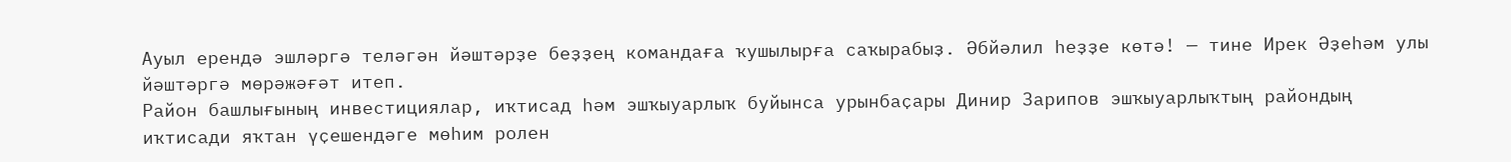Ауыл ерендә эшләргә теләгән йәштәрҙе беҙҙең командаға ҡушылырға саҡырабыҙ. Әбйәлил һеҙҙе көтә! — тине Ирек Әҙеһәм улы йәштәргә мөрәжәғәт итеп.
Район башлығының инвестициялар, иҡтисад һәм эшҡыуарлыҡ буйынса урынбаҫары Динир Зарипов эшҡыуарлыҡтың райондың иҡтисади яҡтан үҫешендәге мөһим ролен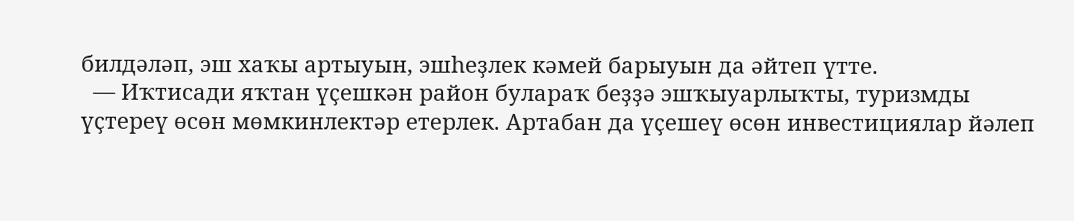билдәләп, эш хаҡы артыуын, эшһеҙлек кәмей барыуын да әйтеп үтте.
  — Иҡтисади яҡтан үҫешкән район булараҡ беҙҙә эшҡыуарлыҡты, туризмды үҫтереү өсөн мөмкинлектәр етерлек. Артабан да үҫешеү өсөн инвестициялар йәлеп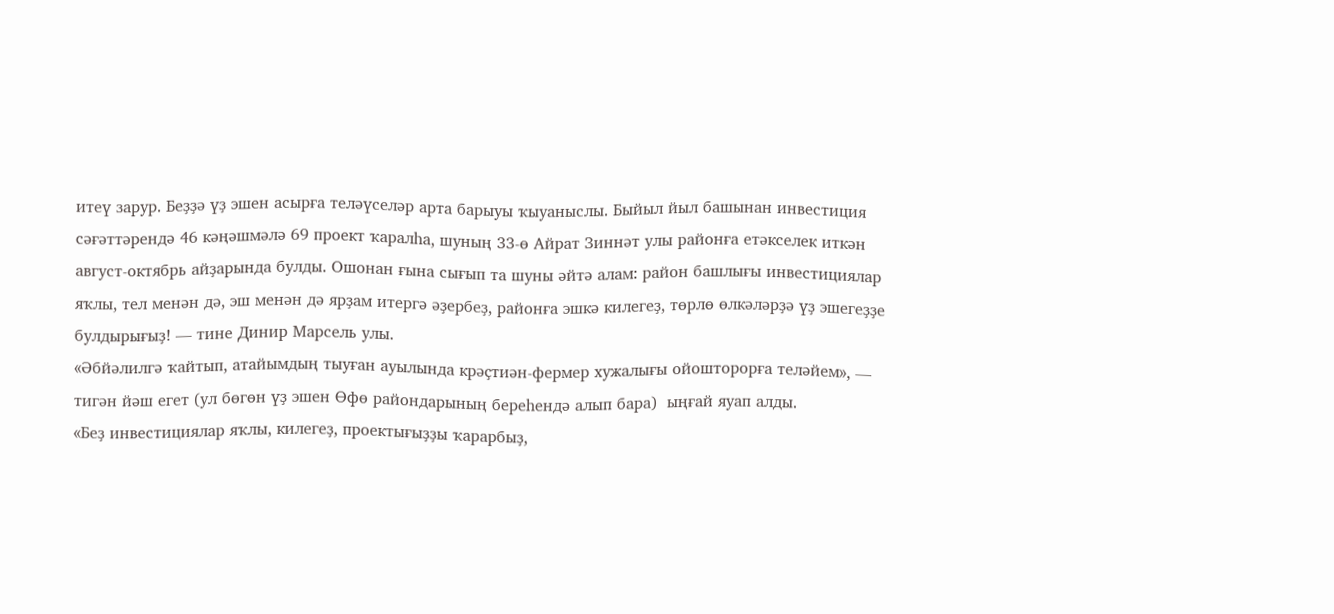итеү зарур. Беҙҙә үҙ эшен асырға теләүселәр арта барыуы ҡыуаныслы. Быйыл йыл башынан инвестиция сәғәттәрендә 46 кәңәшмәлә 69 проект ҡаралһа, шуның 33-ө Айрат Зиннәт улы районға етәкселек иткән август-октябрь айҙарында булды. Ошонан ғына сығып та шуны әйтә алам: район башлығы инвестициялар яҡлы, тел менән дә, эш менән дә ярҙам итергә әҙербеҙ, районға эшкә килегеҙ, төрлө өлкәләрҙә үҙ эшегеҙҙе булдырығыҙ! — тине Динир Марсель улы.
«Әбйәлилгә ҡайтып, атайымдың тыуған ауылында крәҫтиән-фермер хужалығы ойошторорға теләйем», — тигән йәш егет (ул бөгөн үҙ эшен Өфө райондарының береһендә алып бара)  ыңғай яуап алды.
«Беҙ инвестициялар яҡлы, килегеҙ, проектығыҙҙы ҡарарбыҙ,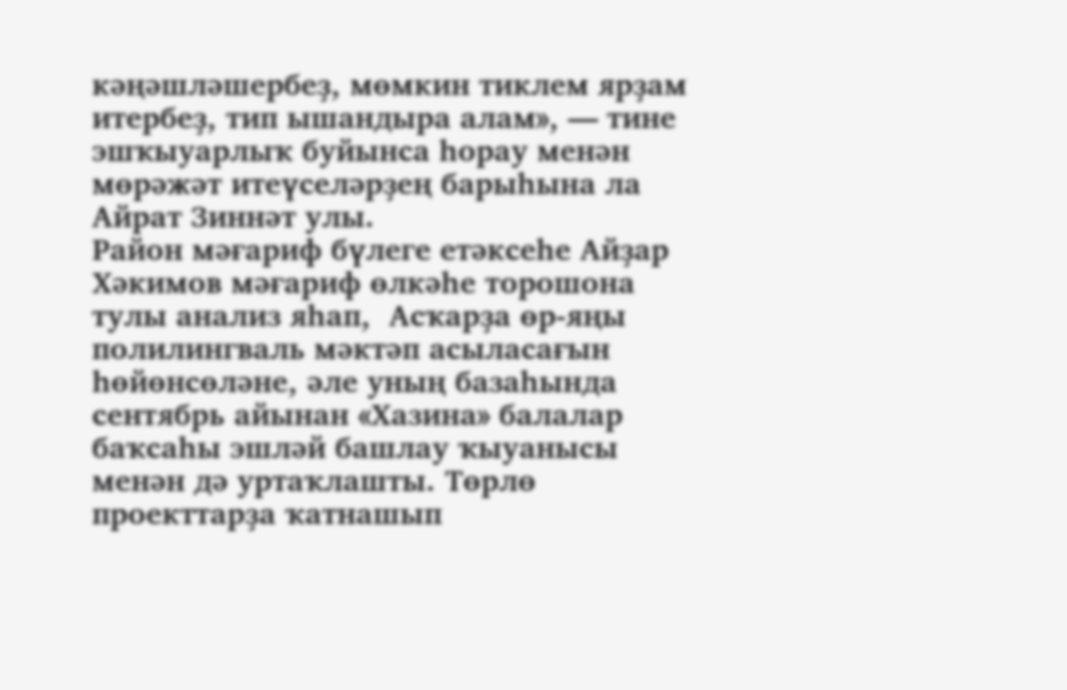кәңәшләшербеҙ, мөмкин тиклем ярҙам итербеҙ, тип ышандыра алам», — тине эшҡыуарлыҡ буйынса һорау менән мөрәжәт итеүселәрҙең барыһына ла Айрат Зиннәт улы.
Район мәғариф бүлеге етәксеһе Айҙар Хәкимов мәғариф өлкәһе торошона тулы анализ яһап,  Асҡарҙа өр-яңы полилингваль мәктәп асыласағын һөйөнсөләне, әле уның базаһында сентябрь айынан «Хазина» балалар баҡсаһы эшләй башлау ҡыуанысы менән дә уртаҡлашты. Төрлө проекттарҙа ҡатнашып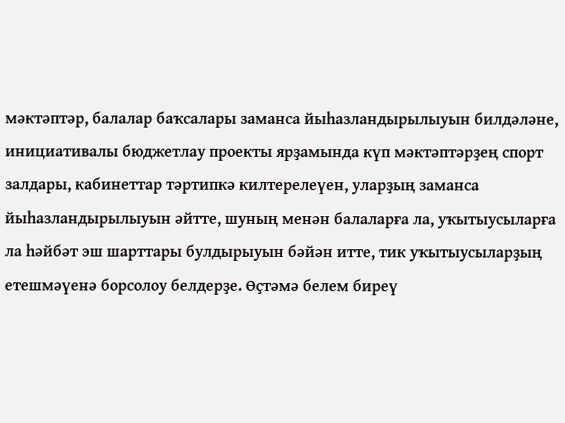мәктәптәр, балалар баҡсалары заманса йыһазландырылыуын билдәләне, инициативалы бюджетлау проекты ярҙамында күп мәктәптәрҙең спорт залдары, кабинеттар тәртипкә килтерелеүен, уларҙың заманса йыһазландырылыуын әйтте, шуның менән балаларға ла, уҡытыусыларға ла һәйбәт эш шарттары булдырыуын бәйән итте, тик уҡытыусыларҙың етешмәүенә борсолоу белдерҙе. Өҫтәмә белем биреү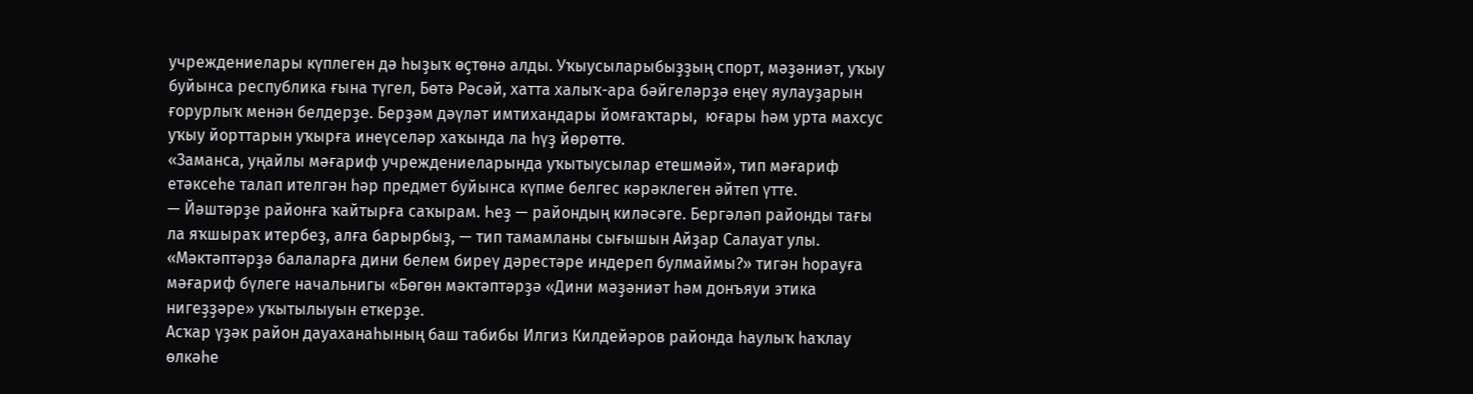учреждениелары күплеген дә һыҙыҡ өҫтөнә алды. Уҡыусыларыбыҙҙың спорт, мәҙәниәт, уҡыу буйынса республика ғына түгел, Бөтә Рәсәй, хатта халыҡ-ара бәйгеләрҙә еңеү яулауҙарын ғорурлыҡ менән белдерҙе. Берҙәм дәүләт имтихандары йомғаҡтары,  юғары һәм урта махсус уҡыу йорттарын уҡырға инеүселәр хаҡында ла һүҙ йөрөттө.
«Заманса, уңайлы мәғариф учреждениеларында уҡытыусылар етешмәй», тип мәғариф етәксеһе талап ителгән һәр предмет буйынса күпме белгес кәрәклеген әйтеп үтте.
— Йәштәрҙе районға ҡайтырға саҡырам. Һеҙ — райондың киләсәге. Бергәләп районды тағы ла яҡшыраҡ итербеҙ, алға барырбыҙ, — тип тамамланы сығышын Айҙар Салауат улы.
«Мәктәптәрҙә балаларға дини белем биреү дәрестәре индереп булмаймы?» тигән һорауға мәғариф бүлеге начальнигы «Бөгөн мәктәптәрҙә «Дини мәҙәниәт һәм донъяуи этика нигеҙҙәре» уҡытылыуын еткерҙе.
Асҡар үҙәк район дауаханаһының баш табибы Илгиз Килдейәров районда һаулыҡ һаҡлау өлкәһе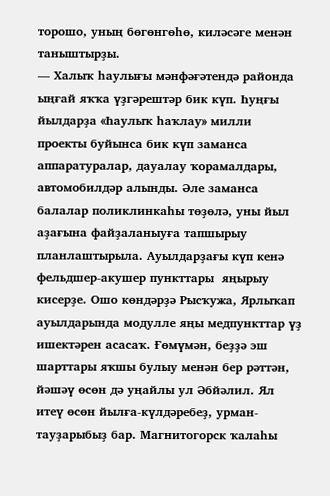торошо, уның бөгөнгөһө, киләсәге менән таныштырҙы.
— Халыҡ һаулығы мәнфәғәтендә районда ыңғай яҡҡа үҙгәрештәр бик күп. Һуңғы йылдарҙа «Һаулыҡ һаҡлау» милли проекты буйынса бик күп заманса аппаратуралар, дауалау ҡорамалдары, автомобилдәр алынды. Әле заманса балалар поликлинкаһы төҙөлә, уны йыл аҙағына файҙаланыуға тапшырыу планлаштырыла. Ауылдарҙағы күп кенә фельдшер-акушер пункттары  яңырыу кисерҙе. Ошо көндәрҙә Рысҡужа, Ярлыҡап ауылдарында модулле яңы медпункттар үҙ ишектәрен асасаҡ. Ғөмүмән, беҙҙә эш шарттары яҡшы булыу менән бер рәттән, йәшәү өсөн дә уңайлы ул Әбйәлил. Ял итеү өсөн йылға-күлдәребеҙ, урман-тауҙарыбыҙ бар. Магнитогорск ҡалаһы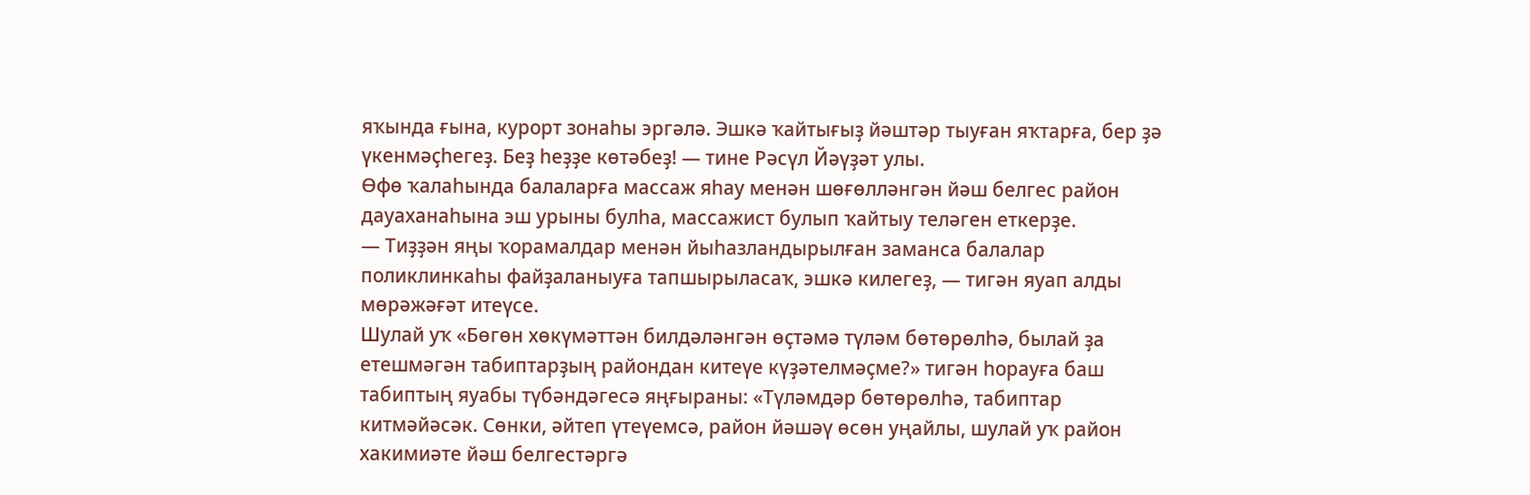яҡында ғына, курорт зонаһы эргәлә. Эшкә ҡайтығыҙ йәштәр тыуған яҡтарға, бер ҙә үкенмәҫһегеҙ. Беҙ һеҙҙе көтәбеҙ! — тине Рәсүл Йәүҙәт улы.
Өфө ҡалаһында балаларға массаж яһау менән шөғөлләнгән йәш белгес район дауаханаһына эш урыны булһа, массажист булып ҡайтыу теләген еткерҙе.
— Тиҙҙән яңы ҡорамалдар менән йыһазландырылған заманса балалар поликлинкаһы файҙаланыуға тапшырыласаҡ, эшкә килегеҙ, — тигән яуап алды мөрәжәғәт итеүсе.
Шулай уҡ «Бөгөн хөкүмәттән билдәләнгән өҫтәмә түләм бөтөрөлһә, былай ҙа етешмәгән табиптарҙың райондан китеүе күҙәтелмәҫме?» тигән һорауға баш табиптың яуабы түбәндәгесә яңғыраны: «Түләмдәр бөтөрөлһә, табиптар китмәйәсәк. Сөнки, әйтеп үтеүемсә, район йәшәү өсөн уңайлы, шулай уҡ район хакимиәте йәш белгестәргә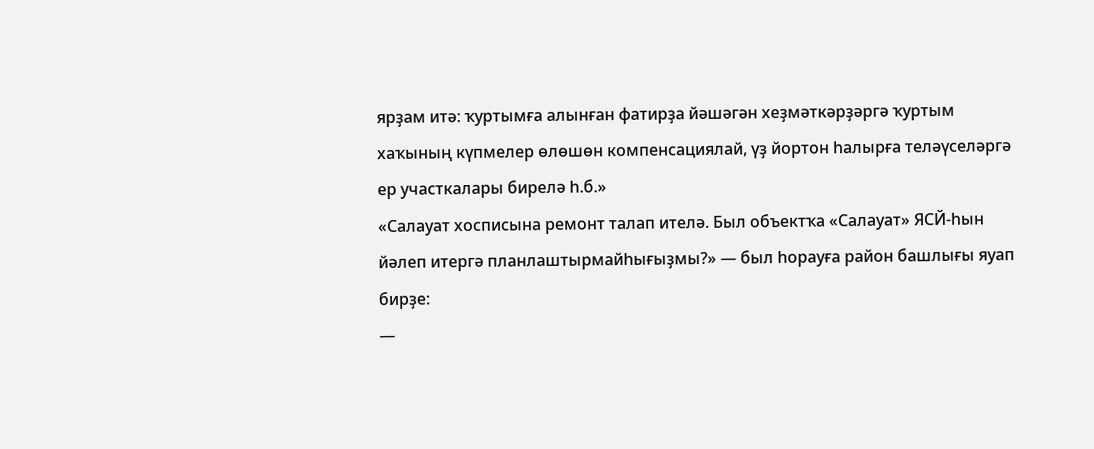ярҙам итә: ҡуртымға алынған фатирҙа йәшәгән хеҙмәткәрҙәргә ҡуртым хаҡының күпмелер өлөшөн компенсациялай, үҙ йортон һалырға теләүселәргә ер участкалары бирелә һ.б.»
«Салауат хосписына ремонт талап ителә. Был объектҡа «Салауат» ЯСЙ-һын йәлеп итергә планлаштырмайһығыҙмы?» — был һорауға район башлығы яуап бирҙе:
—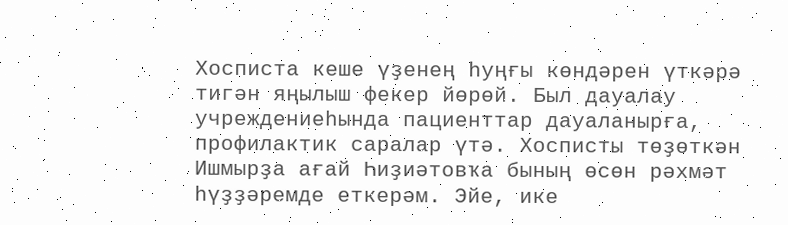Хосписта кеше үҙенең һуңғы көндәрен үткәрә тигән яңылыш фекер йөрөй. Был дауалау учреждениеһында пациенттар дауаланырға, профилактик саралар үтә. Хосписты төҙөткән Ишмырҙа ағай Һиҙиәтовҡа бының өсөн рәхмәт һүҙҙәремде еткерәм. Эйе, ике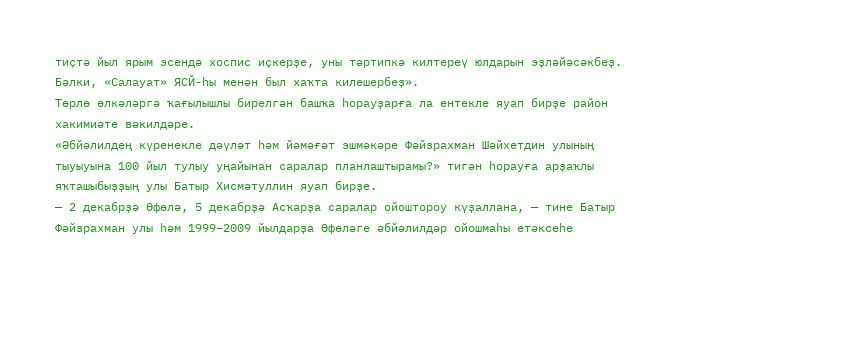тиҫтә йыл ярым эсендә хоспис иҫкерҙе, уны тәртипкә килтереү юлдарын эҙләйәсәкбеҙ. Бәлки, «Салауат» ЯСЙ-һы менән был хаҡта килешербеҙ».
Төрлө өлкәләргә ҡағылышлы бирелгән башҡа һорауҙарға ла ентекле яуап бирҙе район хакимиәте вәкилдәре.
«Әбйәлилдең күренекле дәүләт һәм йәмәғәт эшмәкәре Фәйзрахман Шәйхетдин улының тыуыуына 100 йыл тулыу уңайынан саралар планлаштырамы?» тигән һорауға арҙаҡлы яҡташыбыҙҙың улы Батыр Хисмәтуллин яуап бирҙе.
— 2 декабрҙә Өфөлә, 5 декабрҙә Асҡарҙа саралар ойоштороу күҙаллана, — тине Батыр Фәйзрахман улы һәм 1999–2009 йылдарҙа Өфөләге әбйәлилдәр ойошмаһы етәксеһе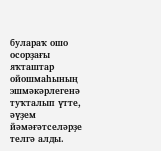булараҡ ошо осорҙағы яҡташтар ойошмаһының эшмәкәрлегенә туҡталып үтте, әүҙем йәмәғәтселәрҙе телгә алды.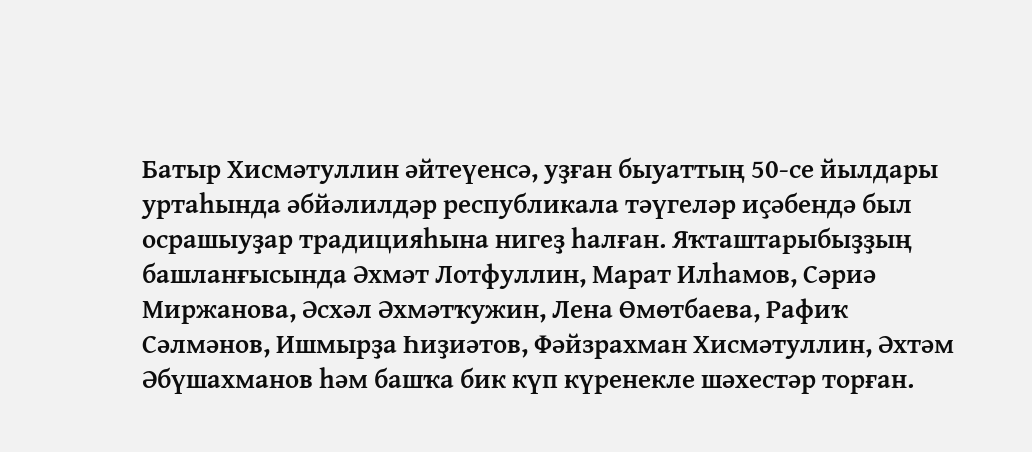Батыр Хисмәтуллин әйтеүенсә, уҙған быуаттың 50-се йылдары уртаһында әбйәлилдәр республикала тәүгеләр иҫәбендә был осрашыуҙар традицияһына нигеҙ һалған. Яҡташтарыбыҙҙың башланғысында Әхмәт Лотфуллин, Марат Илһамов, Сәриә Миржанова, Әсхәл Әхмәтҡужин, Лена Өмөтбаева, Рафиҡ Сәлмәнов, Ишмырҙа Һиҙиәтов, Фәйзрахман Хисмәтуллин, Әхтәм Әбүшахманов һәм башҡа бик күп күренекле шәхестәр торған.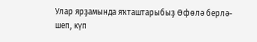Улар ярҙамында яҡташтарыбыҙ Өфөлә берлә-шеп, күп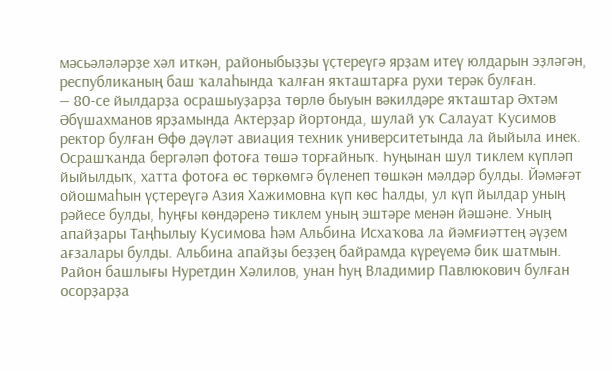мәсьәләләрҙе хәл иткән, районыбыҙҙы үҫтереүгә ярҙам итеү юлдарын эҙләгән, республиканың баш ҡалаһында ҡалған яҡташтарға рухи терәк булған.
— 80-се йылдарҙа осрашыуҙарҙа төрлө быуын вәкилдәре яҡташтар Әхтәм Әбүшахманов ярҙамында Актерҙар йортонда, шулай уҡ Салауат Кусимов ректор булған Өфө дәүләт авиация техник университетында ла йыйыла инек. Осрашҡанда бергәләп фотоға төшә торғайныҡ. Һуңынан шул тиклем күпләп йыйылдыҡ, хатта фотоға өс төркөмгә бүленеп төшкән мәлдәр булды. Йәмәғәт ойошмаһын үҫтереүгә Азия Хажимовна күп көс һалды, ул күп йылдар уның рәйесе булды, һуңғы көндәренә тиклем уның эштәре менән йәшәне. Уның апайҙары Таңһылыу Кусимова һәм Альбина Исхаҡова ла йәмғиәттең әүҙем ағзалары булды. Альбина апайҙы беҙҙең байрамда күреүемә бик шатмын. Район башлығы Нуретдин Хәлилов, унан һуң Владимир Павлюкович булған осорҙарҙа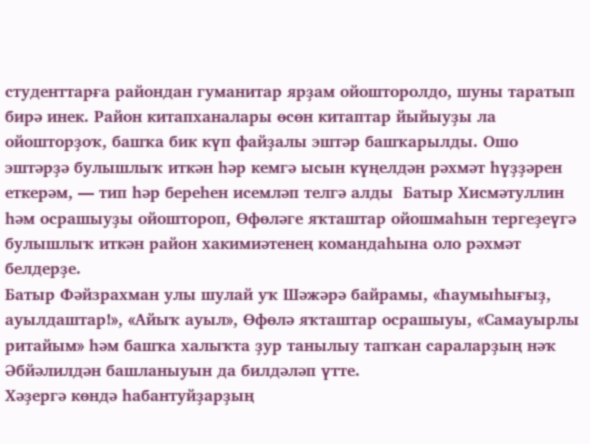студенттарға райондан гуманитар ярҙам ойошторолдо, шуны таратып бирә инек. Район китапханалары өсөн китаптар йыйыуҙы ла ойошторҙоҡ, башҡа бик күп файҙалы эштәр башҡарылды. Ошо эштәрҙә булышлыҡ иткән һәр кемгә ысын күңелдән рәхмәт һүҙҙәрен еткерәм, — тип һәр береһен исемләп телгә алды  Батыр Хисмәтуллин  һәм осрашыуҙы ойоштороп, Өфөләге яҡташтар ойошмаһын тергеҙеүгә булышлыҡ иткән район хакимиәтенең командаһына оло рәхмәт белдерҙе.
Батыр Фәйзрахман улы шулай уҡ Шәжәрә байрамы, «Һаумыһығыҙ, ауылдаштар!», «Айыҡ ауыл», Өфөлә яҡташтар осрашыуы, «Самауырлы ритайым» һәм башҡа халыҡта ҙур танылыу тапҡан сараларҙың нәҡ Әбйәлилдән башланыуын да билдәләп үтте.
Хәҙергә көндә һабантуйҙарҙың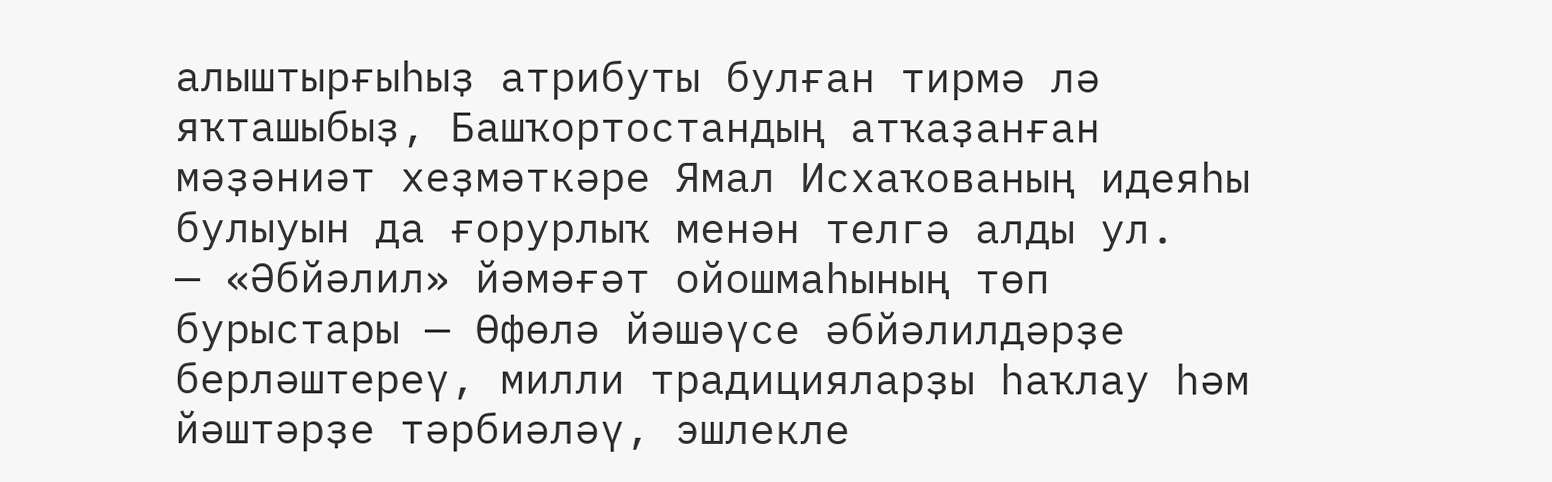алыштырғыһыҙ атрибуты булған тирмә лә яҡташыбыҙ, Башҡортостандың атҡаҙанған мәҙәниәт хеҙмәткәре Ямал Исхаҡованың идеяһы булыуын да ғорурлыҡ менән телгә алды ул.
— «Әбйәлил» йәмәғәт ойошмаһының төп бурыстары — Өфөлә йәшәүсе әбйәлилдәрҙе берләштереү, милли традицияларҙы һаҡлау һәм йәштәрҙе тәрбиәләү, эшлекле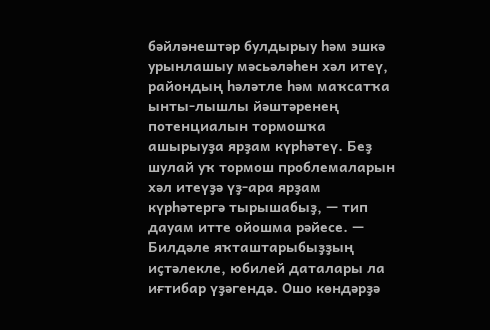бәйләнештәр булдырыу һәм эшкә урынлашыу мәсьәләһен хәл итеү, райондың һәләтле һәм маҡсатҡа ынты-лышлы йәштәренең потенциалын тормошҡа ашырыуҙа ярҙам күрһәтеү. Беҙ шулай уҡ тормош проблемаларын хәл итеүҙә үҙ-ара ярҙам күрһәтергә тырышабыҙ, — тип дауам итте ойошма рәйесе. — Билдәле яҡташтарыбыҙҙың иҫтәлекле, юбилей даталары ла иғтибар үҙәгендә. Ошо көндәрҙә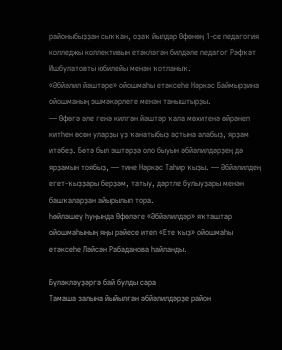районыбыҙҙан сыҡҡан, оҙаҡ йылдар Өфөнөң 1-се педагогия колледжы коллективын етәкләгән билдәле педагог Рәфҡәт Ишбулатовты юбилейы менән ҡотланыҡ.
«Әбйәлил йәштәре» ойошмаһы етәксеһе Нәркәс Баймырҙина ойошманың эшмәкәрлеге менән таныштырҙы.
— Өфөгә әле генә килгән йәштәр ҡала мөхитенә өйрәнеп китһен өсөн уларҙы үҙ ҡанатыбыҙ аҫтына алабыҙ, ярҙам итәбеҙ. Бөтә был эштәрҙә оло быуын әбйәлилдәрҙең дә ярҙамын тоябыҙ, — тине Нәркәс Таһир ҡыҙы. — Әбйәлилдең егет-ҡыҙҙары берҙәм, татыу, дәртле булыуҙары менән башҡаларҙан айырылып тора.
Һөйләшеү һуңында Өфөләге «Әбйәлилдәр» яҡташтар ойошмаһының яңы рәйесе итеп «Ете ҡыҙ» ойошмаһы етәксеһе Ләйсән Рабаданова һайланды.

Бүләкләүҙәргә бай булды сара
Тамаша залына йыйылған әбйәлилдәрҙе район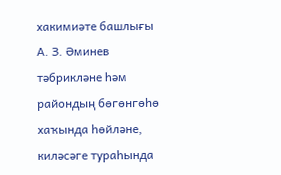хакимиәте башлығы А. З. Әминев тәбрикләне һәм райондың бөгөнгөһө хаҡында һөйләне, киләсәге тураһында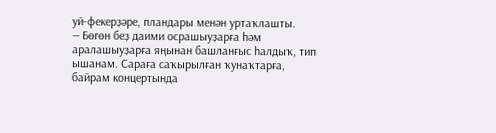уй-фекерҙәре, пландары менән уртаҡлашты.
— Бөгөн беҙ даими осрашыуҙарға һәм аралашыуҙарға яңынан башланғыс һалдыҡ, тип ышанам. Сараға саҡырылған ҡунаҡтарға, байрам концертында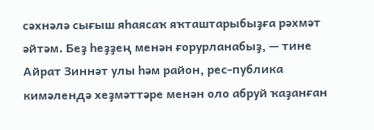сәхнәлә сығыш яһаясаҡ яҡташтарыбыҙға рәхмәт  әйтәм. Беҙ һеҙҙең менән ғорурланабыҙ, — тине Айрат Зиннәт улы һәм район, рес-публика кимәлендә хеҙмәттәре менән оло абруй ҡаҙанған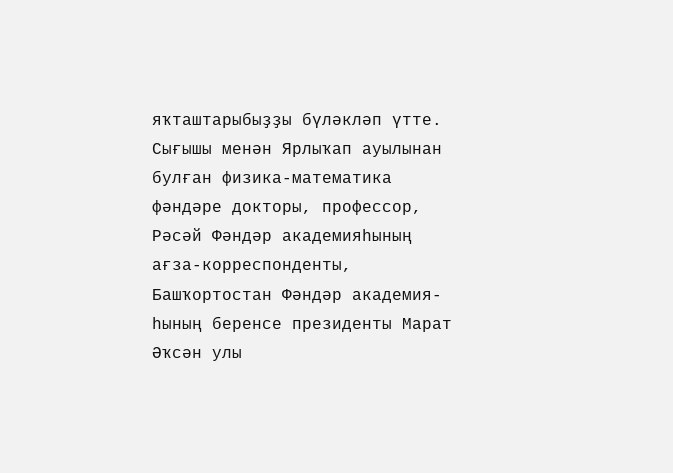яҡташтарыбыҙҙы бүләкләп үтте.
Сығышы менән Ярлыҡап ауылынан булған физика-математика фәндәре докторы, профессор, Рәсәй Фәндәр академияһының ағза-корреспонденты, Башҡортостан Фәндәр академия-һының беренсе президенты Марат Әҡсән улы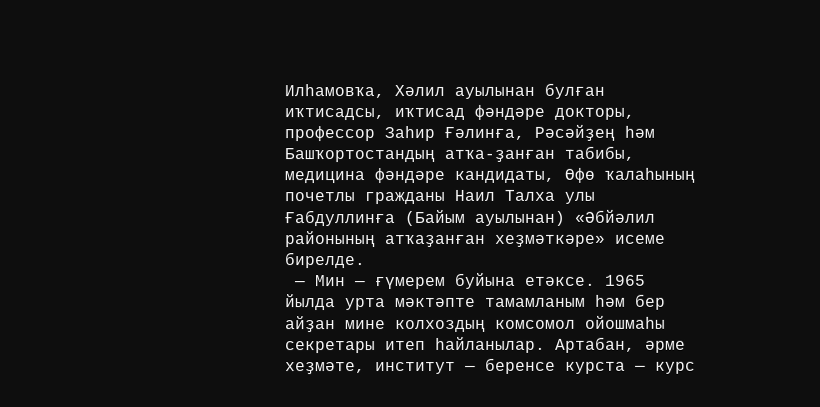Илһамовҡа, Хәлил ауылынан булған иҡтисадсы, иҡтисад фәндәре докторы, профессор Заһир Ғәлинға, Рәсәйҙең һәм Башҡортостандың атҡа-ҙанған табибы, медицина фәндәре кандидаты, Өфө ҡалаһының почетлы гражданы Наил Талха улы Ғабдуллинға (Байым ауылынан) «Әбйәлил районының атҡаҙанған хеҙмәткәре» исеме бирелде.
 — Мин — ғүмерем буйына етәксе. 1965 йылда урта мәктәпте тамамланым һәм бер айҙан мине колхоздың комсомол ойошмаһы секретары итеп һайланылар. Артабан, әрме хеҙмәте, институт — беренсе курста — курс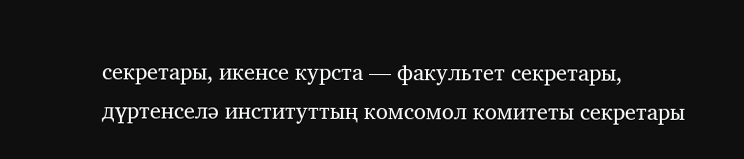секретары, икенсе курста — факультет секретары, дүртенселә институттың комсомол комитеты секретары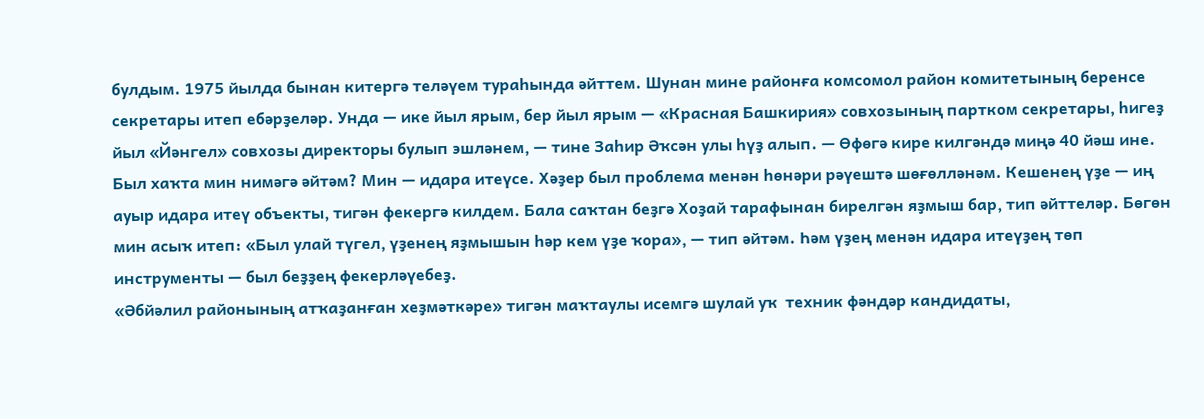булдым. 1975 йылда бынан китергә теләүем тураһында әйттем. Шунан мине районға комсомол район комитетының беренсе секретары итеп ебәрҙеләр. Унда — ике йыл ярым, бер йыл ярым — «Красная Башкирия» совхозының партком секретары, һигеҙ йыл «Йәнгел» совхозы директоры булып эшләнем, — тине Заһир Әҡсән улы һүҙ алып. — Өфөгә кире килгәндә миңә 40 йәш ине. Был хаҡта мин нимәгә әйтәм? Мин — идара итеүсе. Хәҙер был проблема менән һөнәри рәүештә шөғөлләнәм. Кешенең үҙе — иң ауыр идара итеү объекты, тигән фекергә килдем. Бала саҡтан беҙгә Хоҙай тарафынан бирелгән яҙмыш бар, тип әйттеләр. Бөгөн мин асыҡ итеп: «Был улай түгел, үҙенең яҙмышын һәр кем үҙе ҡора», — тип әйтәм. Һәм үҙең менән идара итеүҙең төп инструменты — был беҙҙең фекерләүебеҙ.
«Әбйәлил районының атҡаҙанған хеҙмәткәре» тигән маҡтаулы исемгә шулай уҡ  техник фәндәр кандидаты,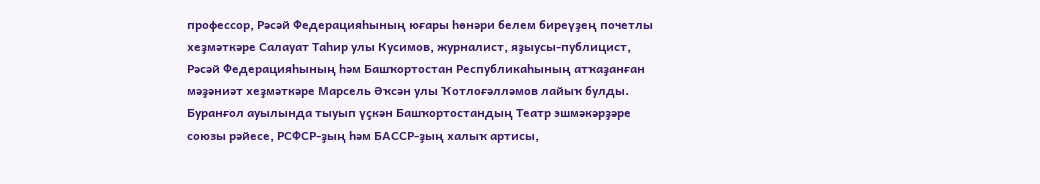профессор, Рәсәй Федерацияһының юғары һөнәри белем биреүҙең почетлы хеҙмәткәре Салауат Таһир улы Кусимов, журналист, яҙыусы-публицист, Рәсәй Федерацияһының һәм Башҡортостан Республикаһының атҡаҙанған мәҙәниәт хеҙмәткәре Марсель Әҡсән улы Ҡотлоғәлләмов лайыҡ булды.
Буранғол ауылында тыуып үҫкән Башҡортостандың Театр эшмәкәрҙәре союзы рәйесе, РСФСР-ҙың һәм БАССР-ҙың халыҡ артисы,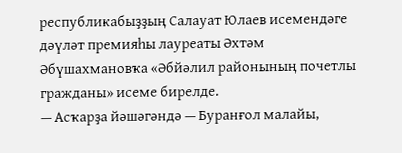республикабыҙҙың Салауат Юлаев исемендәге дәүләт премияһы лауреаты Әхтәм Әбүшахмановҡа «Әбйәлил районының почетлы гражданы» исеме бирелде.
— Асҡарҙа йәшәгәндә — Буранғол малайы,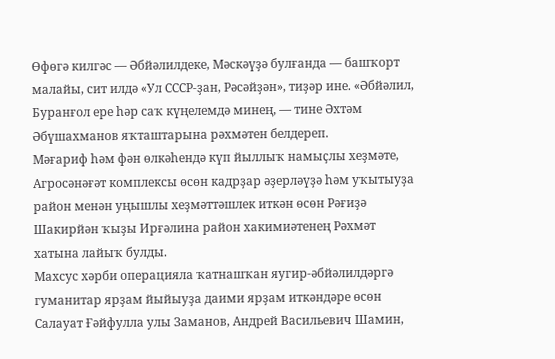Өфөгә килгәс — Әбйәлилдеке, Мәскәүҙә булғанда — башҡорт малайы, сит илдә «Ул СССР-ҙан, Рәсәйҙән», тиҙәр ине. «Әбйәлил, Буранғол ере һәр саҡ күңелемдә минең, — тине Әхтәм Әбүшахманов яҡташтарына рәхмәтен белдереп.
Мәғариф һәм фән өлкәһендә күп йыллыҡ намыҫлы хеҙмәте, Агросәнәғәт комплексы өсөн кадрҙар әҙерләүҙә һәм уҡытыуҙа  район менән уңышлы хеҙмәттәшлек иткән өсөн Рәғиҙә Шакирйән ҡыҙы Ирғәлина район хакимиәтенең Рәхмәт хатына лайыҡ булды.
Махсус хәрби операцияла ҡатнашҡан яугир-әбйәлилдәргә гуманитар ярҙам йыйыуҙа даими ярҙам иткәндәре өсөн Салауат Ғәйфулла улы Заманов, Андрей Васильевич Шамин,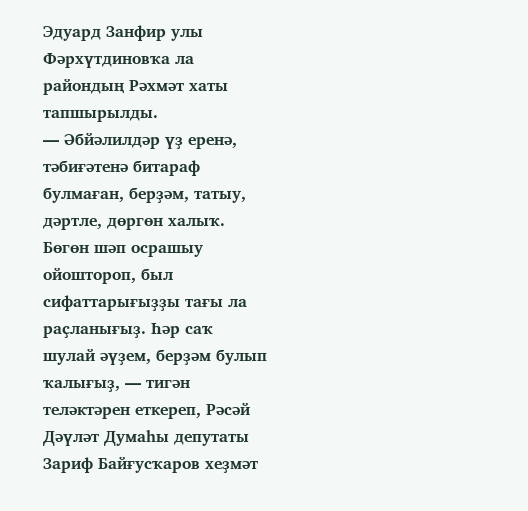Эдуард Занфир улы Фәрхүтдиновҡа ла райондың Рәхмәт хаты тапшырылды.
— Әбйәлилдәр үҙ еренә, тәбиғәтенә битараф булмаған, берҙәм, татыу, дәртле, дөргөн халыҡ. Бөгөн шәп осрашыу ойоштороп, был сифаттарығыҙҙы тағы ла раҫланығыҙ. Һәр саҡ шулай әүҙем, берҙәм булып ҡалығыҙ, — тигән теләктәрен еткереп, Рәсәй Дәүләт Думаһы депутаты Зариф Байғусҡаров хеҙмәт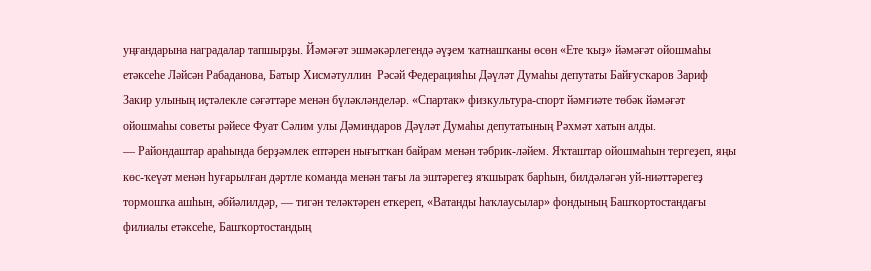уңғандарына наградалар тапшырҙы. Йәмәғәт эшмәкәрлегендә әүҙем ҡатнашҡаны өсөн «Ете ҡыҙ» йәмәғәт ойошмаһы етәксеһе Ләйсән Рабаданова, Батыр Хисмәтуллин  Рәсәй Федерацияһы Дәүләт Думаһы депутаты Байғусҡаров Зариф Закир улының иҫтәлекле сәғәттәре менән бүләкләнделәр. «Спартак» физкультура-спорт йәмғиәте төбәк йәмәғәт ойошмаһы советы рәйесе Фуат Сәлим улы Дәминдаров Дәүләт Думаһы депутатының Рәхмәт хатын алды.
— Райондаштар араһында берҙәмлек ептәрен нығытҡан байрам менән тәбрик-ләйем. Яҡташтар ойошмаһын тергеҙеп, яңы көс-ҡеүәт менән һуғарылған дәртле команда менән тағы ла эштәрегеҙ яҡшыраҡ барһын, билдәләгән уй-ниәттәрегеҙ тормошҡа ашһын, әбйәлилдәр, — тигән теләктәрен еткереп, «Ватанды һаҡлаусылар» фондының Башҡортостандағы филиалы етәксеһе, Башҡортостандың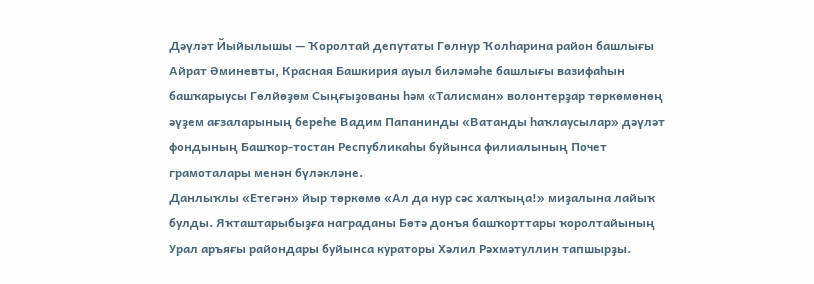Дәүләт Йыйылышы — Ҡоролтай депутаты Гөлнур Ҡолһарина район башлығы Айрат Әминевты, Красная Башкирия ауыл биләмәһе башлығы вазифаһын башҡарыусы Гөлйөҙөм Сыңғыҙованы һәм «Талисман» волонтерҙар төркөмөнөң әүҙем ағзаларының береһе Вадим Папанинды «Ватанды һаҡлаусылар» дәүләт фондының Башҡор-тостан Республикаһы буйынса филиалының Почет грамоталары менән бүләкләне.
Данлыҡлы «Етегән» йыр төркөмө «Ал да нур сәс халҡыңа!» миҙалына лайыҡ булды. Яҡташтарыбыҙға награданы Бөтә донъя башҡорттары ҡоролтайының Урал аръяғы райондары буйынса кураторы Хәлил Рәхмәтуллин тапшырҙы.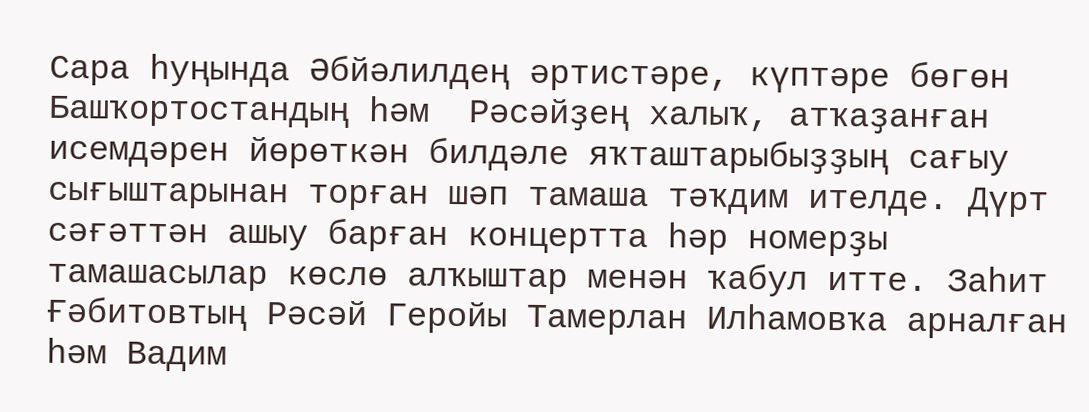Сара һуңында Әбйәлилдең әртистәре, күптәре бөгөн Башҡортостандың һәм  Рәсәйҙең халыҡ, атҡаҙанған исемдәрен йөрөткән билдәле яҡташтарыбыҙҙың сағыу сығыштарынан торған шәп тамаша тәҡдим ителде. Дүрт сәғәттән ашыу барған концертта һәр номерҙы тамашасылар көслө алҡыштар менән ҡабул итте. Заһит Ғәбитовтың Рәсәй Геройы Тамерлан Илһамовҡа арналған һәм Вадим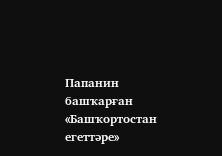Папанин башҡарған «Башҡортостан егеттәре»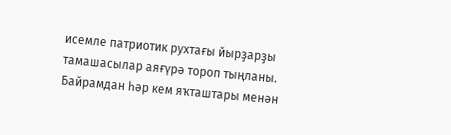исемле патриотик рухтағы йырҙарҙы тамашасылар аяғүрә тороп тыңланы.
Байрамдан һәр кем яҡташтары менән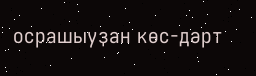осрашыуҙан көс-дәрт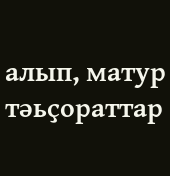алып, матур тәьҫораттар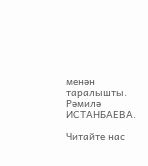менән таралышты.
Рәмилә ИСТАНБАЕВА.

Читайте нас